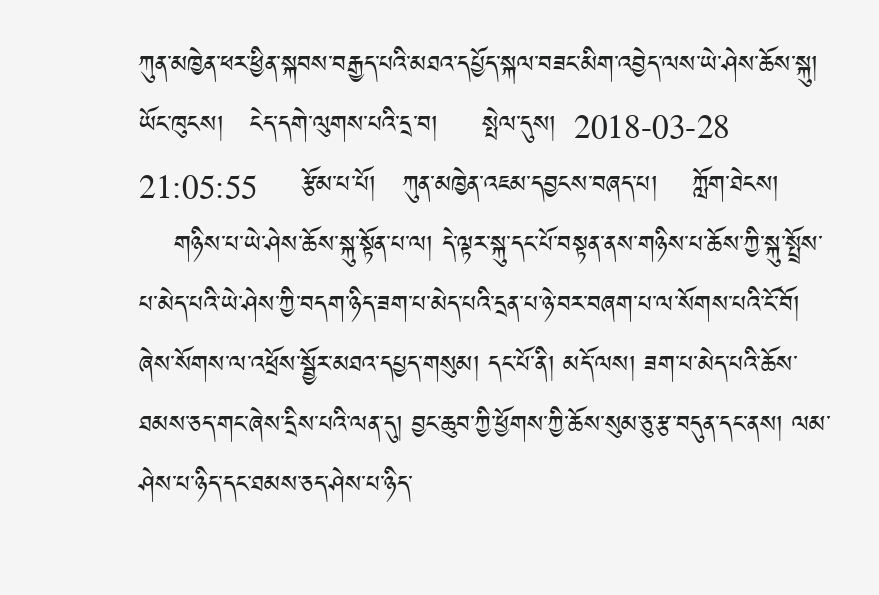ཀུན་མཁྱེན་ཕར་ཕྱིན་སྐབས་བརྒྱད་པའི་མཐའ་དཔྱོད་སྐལ་བཟང་མིག་འབྱེད་ལས་ཡེ་ཤེས་ཆོས་སྐུ།
ཡོང་ཁུངས།   ངེད་དགེ་ལུགས་པའི་དྲ་བ།     སྤེལ་དུས།  2018-03-28 21:05:55     རྩོམ་པ་པོ།   ཀུན་མཁྱེན་འཇམ་དབྱངས་བཞད་པ།    ཀློག་ཐེངས།
    གཉིས་པ་ཡེ་ཤེས་ཆོས་སྐུ་སྟོན་པ་ལ། དེ་ལྟར་སྐུ་དང་པོ་བསྟན་ནས་གཉིས་པ་ཆོས་ཀྱི་སྐུ་སྤྲོས་པ་མེད་པའི་ཡེ་ཤེས་ཀྱི་བདག་ཉིད་ཟག་པ་མེད་པའི་དྲན་པ་ཉེ་བར་བཞག་པ་ལ་སོགས་པའི་ངོ་བོ། ཞེས་སོགས་ལ་འཕྲོས་སྦྱོར་མཐའ་དཔྱད་གསུམ། དང་པོ་ནི། མདོ་ལས། ཟག་པ་མེད་པའི་ཆོས་ཐམས་ཅད་གང་ཞེས་དྲིས་པའི་ལན་དུ། བྱང་ཆུབ་ཀྱི་ཕྱོགས་ཀྱི་ཆོས་སུམ་ཅུ་རྩ་བདུན་དང་ནས། ལམ་ཤེས་པ་ཉིད་དང་ཐམས་ཅད་ཤེས་པ་ཉིད་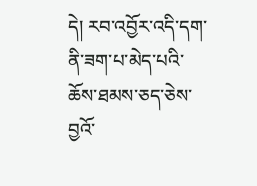དེ། རབ་འབྱོར་འདི་དག་ནི་ཟག་པ་མེད་པའི་ཆོས་ཐམས་ཅད་ཅེས་བྱའོ་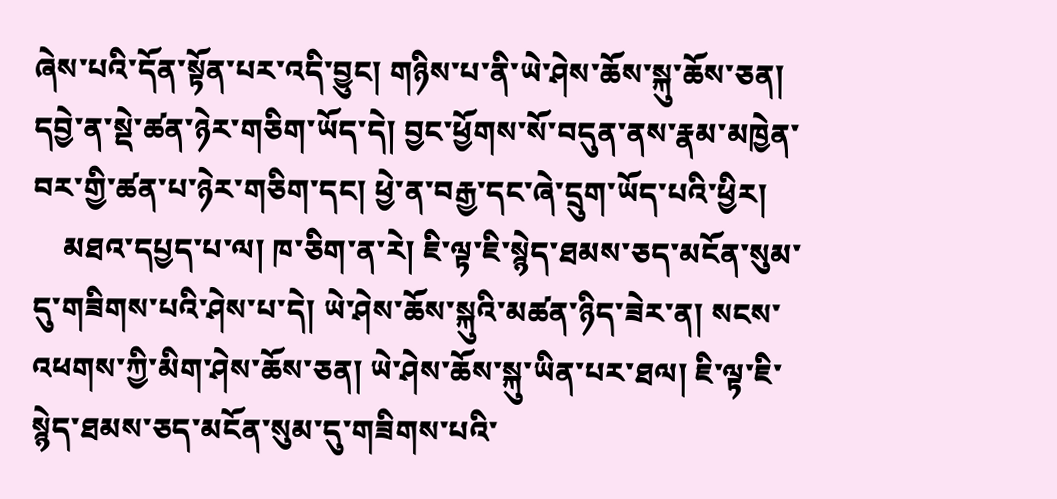ཞེས་པའི་དོན་སྟོན་པར་འདི་བྱུང། གཉིས་པ་ནི་ཡེ་ཤེས་ཆོས་སྐུ་ཆོས་ཅན། དབྱེ་ན་སྡེ་ཚན་ཉེར་གཅིག་ཡོད་དེ། བྱང་ཕྱོགས་སོ་བདུན་ནས་རྣམ་མཁྱེན་བར་གྱི་ཚན་པ་ཉེར་གཅིག་དང། ཕྱེ་ན་བརྒྱ་དང་ཞེ་དྲུག་ཡོད་པའི་ཕྱིར།
    མཐའ་དཔྱད་པ་ལ། ཁ་ཅིག་ན་རེ། ཇི་ལྟ་ཇི་སྙེད་ཐམས་ཅད་མངོན་སུམ་དུ་གཟིགས་པའི་ཤེས་པ་དེ། ཡེ་ཤེས་ཆོས་སྐུའི་མཚན་ཉིད་ཟེར་ན། སངས་འཕགས་ཀྱི་མིག་ཤེས་ཆོས་ཅན། ཡེ་ཤེས་ཆོས་སྐུ་ཡིན་པར་ཐལ། ཇི་ལྟ་ཇི་སྙེད་ཐམས་ཅད་མངོན་སུམ་དུ་གཟིགས་པའི་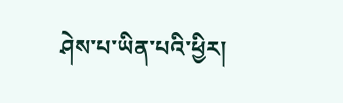ཤེས་པ་ཡིན་པའི་ཕྱིར།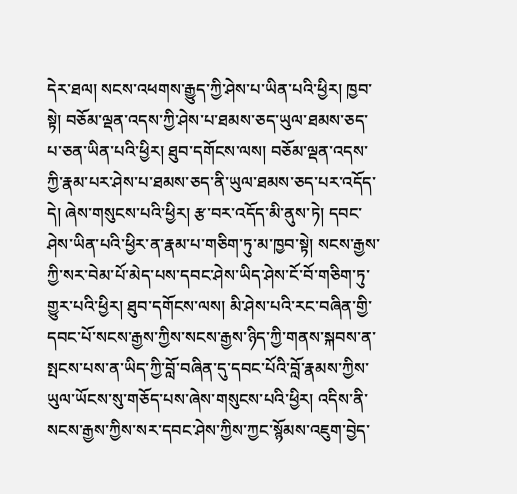དེར་ཐལ། སངས་འཕགས་རྒྱུད་ཀྱི་ཤེས་པ་ཡིན་པའི་ཕྱིར། ཁྱབ་སྟེ། བཅོམ་ལྡན་འདས་ཀྱི་ཤེས་པ་ཐམས་ཅད་ཡུལ་ཐམས་ཅད་པ་ཅན་ཡིན་པའི་ཕྱིར། ཐུབ་དགོངས་ལས། བཅོམ་ལྡན་འདས་ཀྱི་རྣམ་པར་ཤེས་པ་ཐམས་ཅད་ནི་ཡུལ་ཐམས་ཅད་པར་འདོད་དེ། ཞེས་གསུངས་པའི་ཕྱིར། རྩ་བར་འདོད་མི་ནུས་ཏེ། དབང་ཤེས་ཡིན་པའི་ཕྱིར་ན་རྣམ་པ་གཅིག་ཏུ་མ་ཁྱབ་སྟེ། སངས་རྒྱས་ཀྱི་སར་བེམ་པོ་མེད་པས་དབང་ཤེས་ཡིད་ཤེས་ངོ་བོ་གཅིག་ཏུ་གྱུར་པའི་ཕྱིར། ཐུབ་དགོངས་ལས། མི་ཤེས་པའི་རང་བཞིན་གྱི་དབང་པོ་སངས་རྒྱས་ཀྱིས་སངས་རྒྱས་ཉིད་ཀྱི་གནས་སྐབས་ན་སྤངས་པས་ན་ཡིད་ཀྱི་བློ་བཞིན་དུ་དབང་པོའི་བློ་རྣམས་ཀྱིས་ཡུལ་ཡོངས་སུ་གཅོད་པས་ཞེས་གསུངས་པའི་ཕྱིར། འདིས་ནི་སངས་རྒྱས་ཀྱིས་སར་དབང་ཤེས་ཀྱིས་ཀྱང་སྙོམས་འཇུག་བྱེད་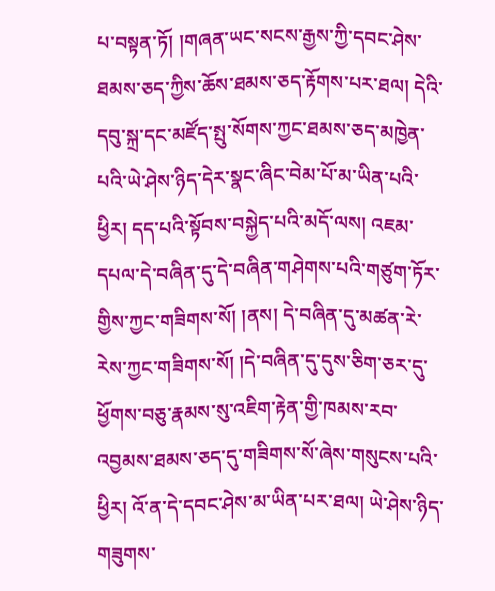པ་བསྟན་ཏོ། །གཞན་ཡང་སངས་རྒྱས་ཀྱི་དབང་ཤེས་ཐམས་ཅད་ཀྱིས་ཆོས་ཐམས་ཅད་རྟོགས་པར་ཐལ། དེའི་དབུ་སྐྲ་དང་མཛོད་སྤུ་སོགས་ཀྱང་ཐམས་ཅད་མཁྱེན་པའི་ཡེ་ཤེས་ཉིད་དེར་སྣང་ཞིང་བེམ་པོ་མ་ཡིན་པའི་ཕྱིར། དད་པའི་སྟོབས་བསྐྱེད་པའི་མདོ་ལས། འཇམ་དཔལ་དེ་བཞིན་དུ་དེ་བཞིན་གཤེགས་པའི་གཙུག་ཏོར་གྱིས་ཀྱང་གཟིགས་སོ། །ནས། དེ་བཞིན་དུ་མཚན་རེ་རེས་ཀྱང་གཟིགས་སོ། །དེ་བཞིན་དུ་དུས་ཅིག་ཅར་དུ་ཕྱོགས་བཅུ་རྣམས་སུ་འཇིག་རྟེན་གྱི་ཁམས་རབ་འབྱམས་ཐམས་ཅད་དུ་གཟིགས་སོ་ཞེས་གསུངས་པའི་ཕྱིར། འོ་ན་དེ་དབང་ཤེས་མ་ཡིན་པར་ཐལ། ཡེ་ཤེས་ཉིད་གཟུགས་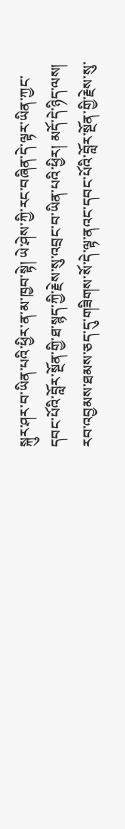སྐུར་ཤར་བ་ཡིན་པའི་ཕྱིར་ན་མ་ཁྱབ་སྟེ། ཡེ་ཤེས་ཀྱི་རང་བཞིན་དེ་ལྟར་ཡིན་ཀྱང་དབང་པོའི་བློར་སྔོན་གྱི་ཐ་སྙད་ཀྱི་རྗེས་སུ་འབྲང་བ་ཡིན་པའི་ཕྱིར། མདོ་དེ་ཉིད་ལས། རབ་འབྱམས་ཐམས་ཅད་དུ་གཟིགས་སོ་དེ་ལྟ་ནའང་དབང་པོའི་བློར་སྔོན་གྱི་རྗེས་སུ་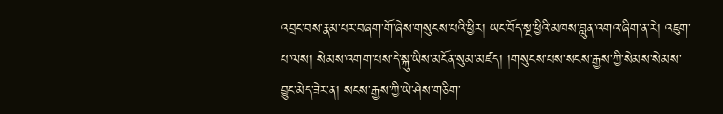འབྲང་བས་རྣམ་པར་བཞག་གོ་ཞེས་གསུངས་པའི་ཕྱིར། ཡང་བོད་སྔ་ཕྱིའི་མཁས་བླུན་འགའ་ཞིག་ན་རེ། འཇུག་པ་ལས། སེམས་འགག་པས་དེ་སྐུ་ཡིས་མངོན་སུམ་མཛད། །གསུངས་པས་སངས་རྒྱས་ཀྱི་སེམས་སེམས་བྱུང་མེད་ཟེར་ན། སངས་རྒྱས་ཀྱི་ཡེ་ཤེས་གཅིག་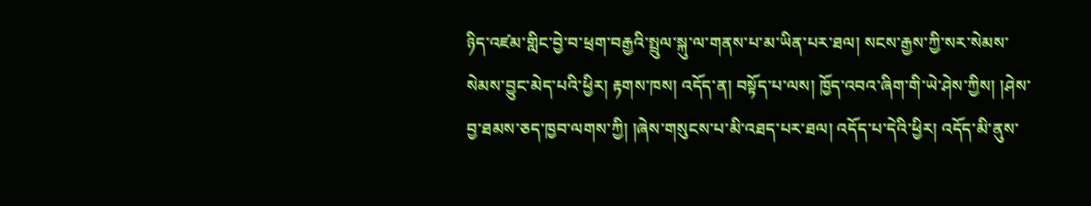ཉིད་འཛམ་གླིང་བྱེ་བ་ཕྲག་བརྒྱའི་སྤྲུལ་སྐུ་ལ་གནས་པ་མ་ཡིན་པར་ཐལ། སངས་རྒྱས་ཀྱི་སར་སེམས་སེམས་བྱུང་མེད་པའི་ཕྱིར། རྟགས་ཁས། འདོད་ན། བསྟོད་པ་ལས། ཁྱོད་འབའ་ཞིག་གི་ཡེ་ཤེས་ཀྱིས། །ཤེས་བྱ་ཐམས་ཅད་ཁྱབ་ལགས་ཀྱི། །ཞེས་གསུངས་པ་མི་འཐད་པར་ཐལ། འདོད་པ་དེའི་ཕྱིར། འདོད་མི་ནུས་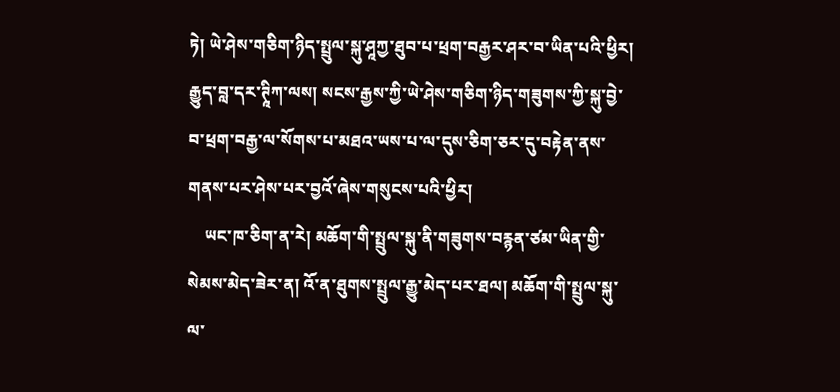ཏེ། ཡེ་ཤེས་གཅིག་ཉིད་སྤྲུལ་སྐུ་ཤཱཀྱ་ཐུབ་པ་ཕྲག་བརྒྱར་ཤར་བ་ཡིན་པའི་ཕྱིར། རྒྱུད་བླ་དར་ཊཱིཀ་ལས། སངས་རྒྱས་ཀྱི་ཡེ་ཤེས་གཅིག་ཉིད་གཟུགས་ཀྱི་སྐུ་བྱེ་བ་ཕྲག་བརྒྱ་ལ་སོགས་པ་མཐའ་ཡས་པ་ལ་དུས་ཅིག་ཅར་དུ་བརྟེན་ནས་གནས་པར་ཤེས་པར་བྱའོ་ཞེས་གསུངས་པའི་ཕྱིར།
    ཡང་ཁ་ཅིག་ན་རེ། མཆོག་གི་སྤྲུལ་སྐུ་ནི་གཟུགས་བརྙན་ཙམ་ཡིན་གྱི་སེམས་མེད་ཟེར་ན། འོ་ན་ཐུགས་སྤྲུལ་རྒྱུ་མེད་པར་ཐལ། མཆོག་གི་སྤྲུལ་སྐུ་ལ་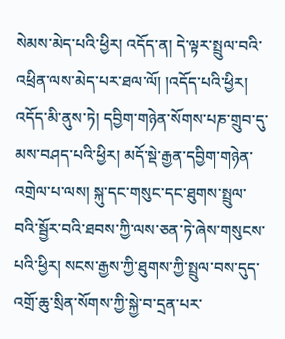སེམས་མེད་པའི་ཕྱིར། འདོད་ན། དེ་ལྟར་སྤྲུལ་བའི་འཕྲིན་ལས་མེད་པར་ཐལ་ལོ། །འདོད་པའི་ཕྱིར། འདོད་མི་ནུས་ཏེ། དབྱིག་གཉེན་སོགས་པཎ་གྲུབ་དུ་མས་བཤད་པའི་ཕྱིར། མདོ་སྡེ་རྒྱན་དབྱིག་གཉེན་འགྲེལ་པ་ལས། སྐུ་དང་གསུང་དང་ཐུགས་སྤྲུལ་བའི་སྦྱོར་བའི་ཐབས་ཀྱི་ལས་ཅན་ཏེ་ཞེས་གསུངས་པའི་ཕྱིར། སངས་རྒྱས་ཀྱི་ཐུགས་ཀྱི་སྤྲུལ་བས་དུད་འགྲོ་ཆུ་སྲིན་སོགས་ཀྱི་སྐྱེ་བ་དྲན་པར་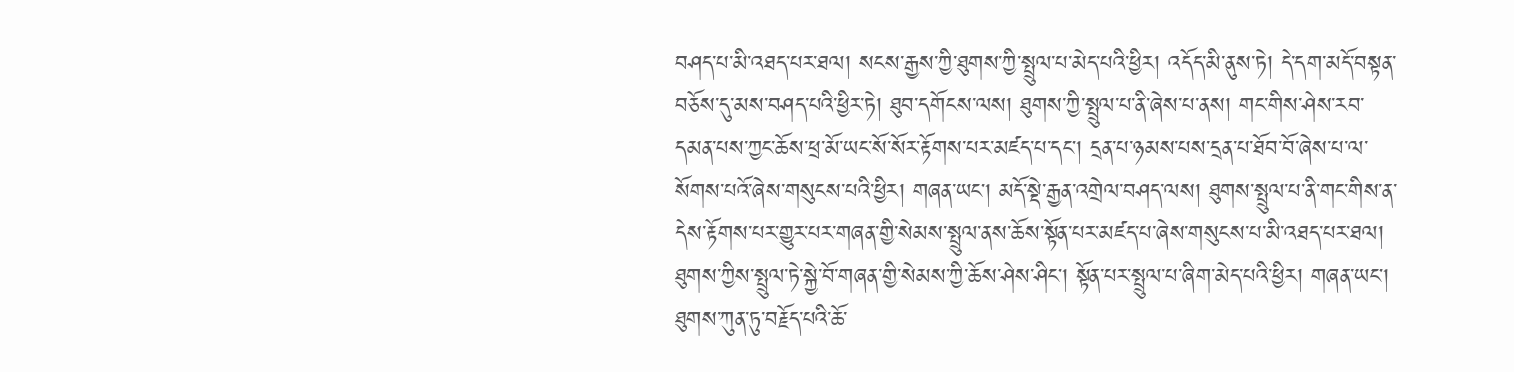བཤད་པ་མི་འཐད་པར་ཐལ། སངས་རྒྱས་ཀྱི་ཐུགས་ཀྱི་སྤྲུལ་པ་མེད་པའི་ཕྱིར། འདོད་མི་ནུས་ཏེ། དེ་དག་མདོ་བསྟན་བཅོས་དུ་མས་བཤད་པའི་ཕྱིར་ཏེ། ཐུབ་དགོངས་ལས། ཐུགས་ཀྱི་སྤྲུལ་པ་ནི་ཞེས་པ་ནས། གང་གིས་ཤེས་རབ་དམན་པས་ཀྱང་ཆོས་ཕྲ་མོ་ཡང་སོ་སོར་རྟོགས་པར་མཛད་པ་དང། དྲན་པ་ཉམས་པས་དྲན་པ་ཐོབ་བོ་ཞེས་པ་ལ་སོགས་པའོ་ཞེས་གསུངས་པའི་ཕྱིར། གཞན་ཡང། མདོ་སྡེ་རྒྱན་འགྲེལ་བཤད་ལས། ཐུགས་སྤྲུལ་པ་ནི་གང་གིས་ན་དེས་རྟོགས་པར་གྱུར་པར་གཞན་གྱི་སེམས་སྤྲུལ་ནས་ཆོས་སྟོན་པར་མཛད་པ་ཞེས་གསུངས་པ་མི་འཐད་པར་ཐལ། ཐུགས་ཀྱིས་སྤྲུལ་ཏེ་སྐྱེ་བོ་གཞན་གྱི་སེམས་ཀྱི་ཆོས་ཤེས་ཤིང། སྟོན་པར་སྤྲུལ་པ་ཞིག་མེད་པའི་ཕྱིར། གཞན་ཡང། ཐུགས་ཀུན་ཏུ་བརྗོད་པའི་ཆོ་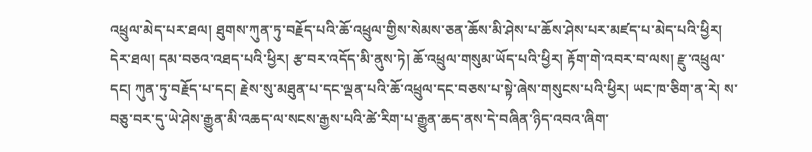འཕྲུལ་མེད་པར་ཐལ། ཐུགས་ཀུན་ཏུ་བརྗོད་པའི་ཆོ་འཕྲུལ་གྱིས་སེམས་ཅན་ཆོས་མི་ཤེས་པ་ཆོས་ཤེས་པར་མཛད་པ་མེད་པའི་ཕྱིར། དེར་ཐལ། དམ་བཅའ་འཐད་པའི་ཕྱིར། རྩ་བར་འདོད་མི་ནུས་ཏེ། ཆོ་འཕྲུལ་གསུམ་ཡོད་པའི་ཕྱིར། རྟོག་གེ་འབར་བ་ལས། རྫུ་འཕྲུལ་དང། ཀུན་ཏུ་བརྗོད་པ་དང། རྗེས་སུ་མཐུན་པ་དང་ལྡན་པའི་ཆོ་འཕྲུལ་དང་བཅས་པ་སྟེ་ཞེས་གསུངས་པའི་ཕྱིར། ཡང་ཁ་ཅིག་ན་རེ། ས་བཅུ་བར་དུ་ཡེ་ཤེས་རྒྱུན་མི་འཆད་ལ་སངས་རྒྱས་པའི་ཚེ་རིག་པ་རྒྱུན་ཆད་ནས་དེ་བཞིན་ཉིད་འབའ་ཞིག་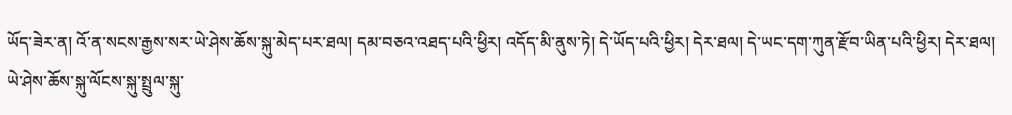ཡོད་ཟེར་ན། འོ་ན་སངས་རྒྱས་སར་ཡེ་ཤེས་ཆོས་སྐུ་མེད་པར་ཐལ། དམ་བཅའ་འཐད་པའི་ཕྱིར། འདོད་མི་ནུས་ཏེ། དེ་ཡོད་པའི་ཕྱིར། དེར་ཐལ། དེ་ཡང་དག་ཀུན་རྫོབ་ཡིན་པའི་ཕྱིར། དེར་ཐལ། ཡེ་ཤེས་ཆོས་སྐུ་ལོངས་སྐུ་སྤྲུལ་སྐུ་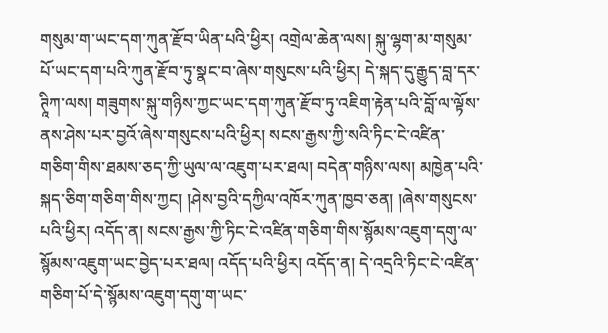གསུམ་ག་ཡང་དག་ཀུན་རྫོབ་ཡིན་པའི་ཕྱིར། འགྲེལ་ཆེན་ལས། སྐུ་ལྷག་མ་གསུམ་པོ་ཡང་དག་པའི་ཀུན་རྫོབ་ཏུ་སྣང་བ་ཞེས་གསུངས་པའི་ཕྱིར། དེ་སྐད་དུ་རྒྱུད་བླ་དར་ཊཱིཀ་ལས། གཟུགས་སྐུ་གཉིས་ཀྱང་ཡང་དག་ཀུན་རྫོབ་ཏུ་འཇིག་རྟེན་པའི་བློ་ལ་ལྟོས་ནས་ཤེས་པར་བྱའོ་ཞེས་གསུངས་པའི་ཕྱིར། སངས་རྒྱས་ཀྱི་སའི་ཏིང་ངེ་འཛིན་གཅིག་གིས་ཐམས་ཅད་ཀྱི་ཡུལ་ལ་འཇུག་པར་ཐལ། བདེན་གཉིས་ལས། མཁྱེན་པའི་སྐད་ཅིག་གཅིག་གིས་ཀྱང། །ཤེས་བྱའི་དཀྱིལ་འཁོར་ཀུན་ཁྱབ་ཅན། །ཞེས་གསུངས་པའི་ཕྱིར། འདོད་ན། སངས་རྒྱས་ཀྱི་ཏིང་ངེ་འཛིན་གཅིག་གིས་སྙོམས་འཇུག་དགུ་ལ་སྙོམས་འཇུག་ཡང་བྱེད་པར་ཐལ། འདོད་པའི་ཕྱིར། འདོད་ན། དེ་འདྲའི་ཏིང་ངེ་འཛིན་གཅིག་པོ་དེ་སྙོམས་འཇུག་དགུ་ག་ཡང་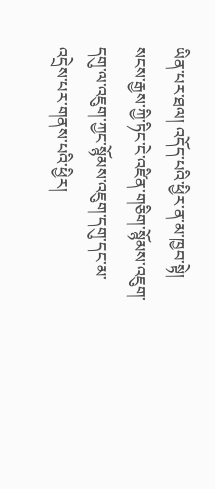ཡིན་པར་ཐལ། འདོད་པའི་ཕྱིར་ན་མ་ཁྱབ་སྟེ། སངས་རྒྱས་ཀྱི་ཏིང་ངེ་འཛིན་གཅིག་སྙོམས་འཇུག་དགུ་ལ་འཇུག་ཀྱང་སྙོམས་འཇུག་དགུ་དང་མ་འདྲེས་པར་གནས་པའི་ཕྱིར།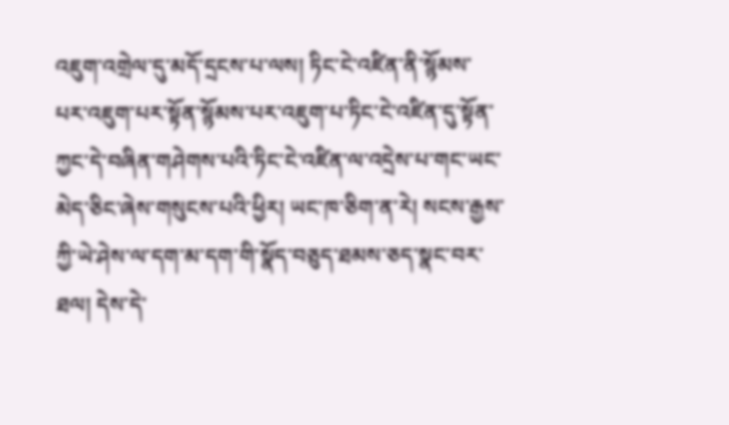འཇུག་འགྲེལ་དུ་མདོ་དྲངས་པ་ལས། ཏིང་ངེ་འཛིན་ནི་སྙོམས་པར་འཇུག་པར་སྟོན་སྙོམས་པར་འཇུག་པ་ཏིང་ངེ་འཛིན་དུ་སྟོན་ཀྱང་དེ་བཞིན་གཤེགས་པའི་ཏིང་ངེ་འཛིན་ལ་འདྲེས་པ་གང་ཡང་མེད་ཅིང་ཞེས་གསུངས་པའི་ཕྱིར། ཡང་ཁ་ཅིག་ན་རེ། སངས་རྒྱས་ཀྱི་ཡེ་ཤེས་ལ་དག་མ་དག་གི་སྣོད་བཅུད་ཐམས་ཅད་སྣང་བར་ཐལ། དེས་དེ་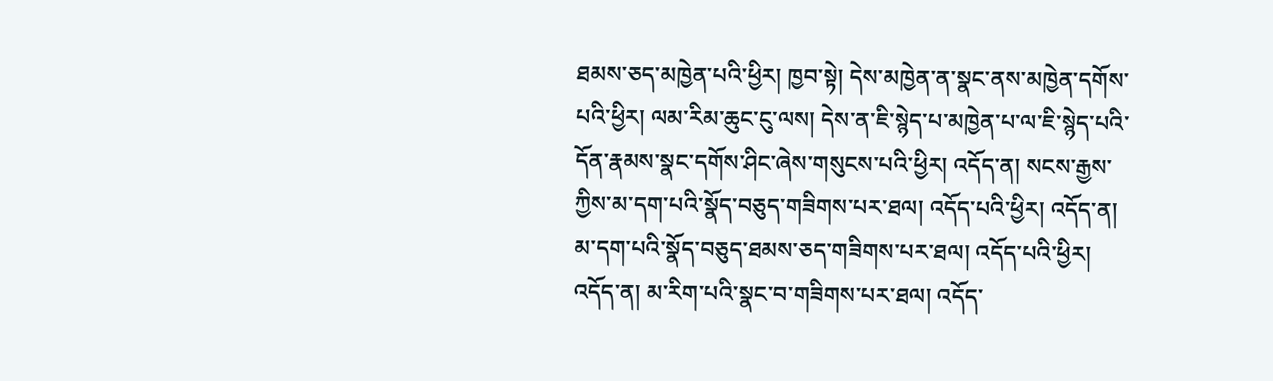ཐམས་ཅད་མཁྱེན་པའི་ཕྱིར། ཁྱབ་སྟེ། དེས་མཁྱེན་ན་སྣང་ནས་མཁྱེན་དགོས་པའི་ཕྱིར། ལམ་རིམ་ཆུང་ངུ་ལས། དེས་ན་ཇི་སྙེད་པ་མཁྱེན་པ་ལ་ཇི་སྙེད་པའི་དོན་རྣམས་སྣང་དགོས་ཤིང་ཞེས་གསུངས་པའི་ཕྱིར། འདོད་ན། སངས་རྒྱས་ཀྱིས་མ་དག་པའི་སྣོད་བཅུད་གཟིགས་པར་ཐལ། འདོད་པའི་ཕྱིར། འདོད་ན། མ་དག་པའི་སྣོད་བཅུད་ཐམས་ཅད་གཟིགས་པར་ཐལ། འདོད་པའི་ཕྱིར། འདོད་ན། མ་རིག་པའི་སྣང་བ་གཟིགས་པར་ཐལ། འདོད་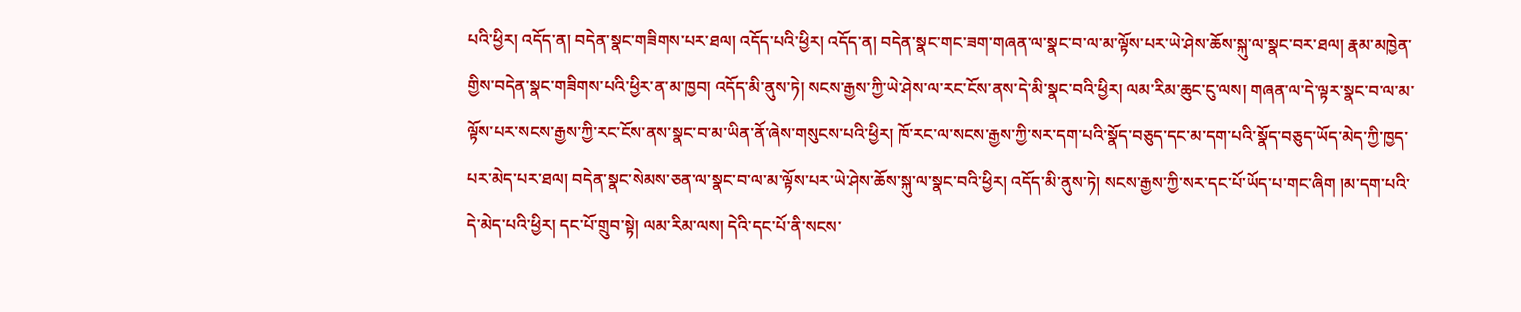པའི་ཕྱིར། འདོད་ན། བདེན་སྣང་གཟིགས་པར་ཐལ། འདོད་པའི་ཕྱིར། འདོད་ན། བདེན་སྣང་གང་ཟག་གཞན་ལ་སྣང་བ་ལ་མ་ལྟོས་པར་ཡེ་ཤེས་ཆོས་སྐུ་ལ་སྣང་བར་ཐལ། རྣམ་མཁྱེན་གྱིས་བདེན་སྣང་གཟིགས་པའི་ཕྱིར་ན་མ་ཁྱབ། འདོད་མི་ནུས་ཏེ། སངས་རྒྱས་ཀྱི་ཡེ་ཤེས་ལ་རང་ངོས་ནས་དེ་མི་སྣང་བའི་ཕྱིར། ལམ་རིམ་ཆུང་ངུ་ལས། གཞན་ལ་དེ་ལྟར་སྣང་བ་ལ་མ་ལྟོས་པར་སངས་རྒྱས་ཀྱི་རང་ངོས་ནས་སྣང་བ་མ་ཡིན་ནོ་ཞེས་གསུངས་པའི་ཕྱིར། ཁོ་རང་ལ་སངས་རྒྱས་ཀྱི་སར་དག་པའི་སྣོད་བཅུད་དང་མ་དག་པའི་སྣོད་བཅུད་ཡོད་མེད་ཀྱི་ཁྱད་པར་མེད་པར་ཐལ། བདེན་སྣང་སེམས་ཅན་ལ་སྣང་བ་ལ་མ་ལྟོས་པར་ཡེ་ཤེས་ཆོས་སྐུ་ལ་སྣང་བའི་ཕྱིར། འདོད་མི་ནུས་ཏེ། སངས་རྒྱས་ཀྱི་སར་དང་པོ་ཡོད་པ་གང་ཞིག །མ་དག་པའི་དེ་མེད་པའི་ཕྱིར། དང་པོ་གྲུབ་སྟེ། ལམ་རིམ་ལས། དེའི་དང་པོ་ནི་སངས་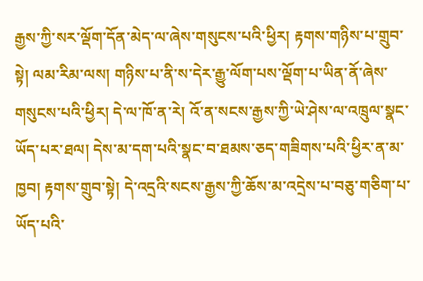རྒྱས་ཀྱི་སར་ལྡོག་དོན་མེད་ལ་ཞེས་གསུངས་པའི་ཕྱིར། རྟགས་གཉིས་པ་གྲུབ་སྟེ། ལམ་རིམ་ལས། གཉིས་པ་ནི་ས་དེར་རྒྱུ་ལོག་པས་ལྡོག་པ་ཡིན་ནོ་ཞེས་གསུངས་པའི་ཕྱིར། དེ་ལ་ཁོ་ན་རེ། འོ་ན་སངས་རྒྱས་ཀྱི་ཡེ་ཤེས་ལ་འཁྲུལ་སྣང་ཡོད་པར་ཐལ། དེས་མ་དག་པའི་སྣང་བ་ཐམས་ཅད་གཟིགས་པའི་ཕྱིར་ན་མ་ཁྱབ། རྟགས་གྲུབ་སྟེ། དེ་འདྲའི་སངས་རྒྱས་ཀྱི་ཆོས་མ་འདྲེས་པ་བཅུ་གཅིག་པ་ཡོད་པའི་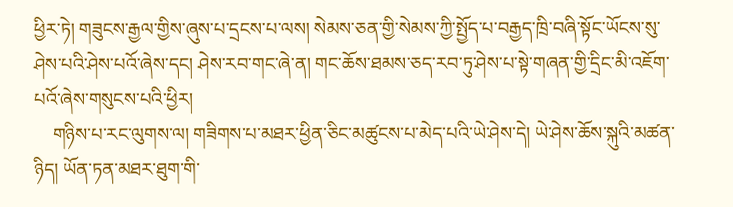ཕྱིར་ཏེ། གཟུངས་རྒྱལ་གྱིས་ཞུས་པ་དྲངས་པ་ལས། སེམས་ཅན་གྱི་སེམས་ཀྱི་སྤྱོད་པ་བརྒྱད་ཁྲི་བཞི་སྟོང་ཡོངས་སུ་ཤེས་པའི་ཤེས་པའོ་ཞེས་དང། ཤེས་རབ་གང་ཞེ་ན། གང་ཆོས་ཐམས་ཅད་རབ་ཏུ་ཤེས་པ་སྟེ་གཞན་གྱི་དྲིང་མི་འཇོག་པའོ་ཞེས་གསུངས་པའི་ཕྱིར།
    གཉིས་པ་རང་ལུགས་ལ། གཟིགས་པ་མཐར་ཕྱིན་ཅིང་མཚུངས་པ་མེད་པའི་ཡེ་ཤེས་དེ། ཡེ་ཤེས་ཆོས་སྐུའི་མཚན་ཉིད། ཡོན་ཏན་མཐར་ཐུག་གི་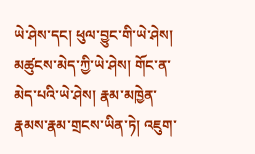ཡེ་ཤེས་དང། ཕུལ་བྱུང་གི་ཡེ་ཤེས། མཚུངས་མེད་ཀྱི་ཡེ་ཤེས། གོང་ན་མེད་པའི་ཡེ་ཤེས། རྣམ་མཁྱེན་རྣམས་རྣམ་གྲངས་ཡིན་ཏེ། འཇུག་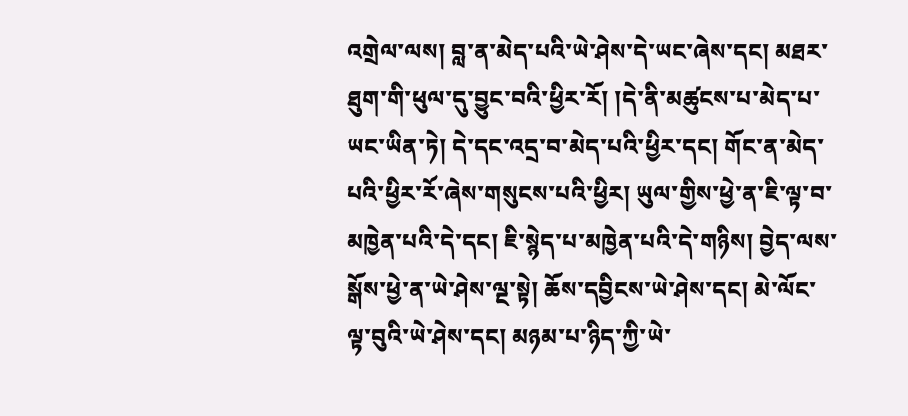འགྲེལ་ལས། བླ་ན་མེད་པའི་ཡེ་ཤེས་དེ་ཡང་ཞེས་དང། མཐར་ཐུག་གི་ཕུལ་དུ་བྱུང་བའི་ཕྱིར་རོ། །དེ་ནི་མཚུངས་པ་མེད་པ་ཡང་ཡིན་ཏེ། དེ་དང་འདྲ་བ་མེད་པའི་ཕྱིར་དང། གོང་ན་མེད་པའི་ཕྱིར་རོ་ཞེས་གསུངས་པའི་ཕྱིར། ཡུལ་གྱིས་ཕྱེ་ན་ཇི་ལྟ་བ་མཁྱེན་པའི་དེ་དང། ཇི་སྙེད་པ་མཁྱེན་པའི་དེ་གཉིས། བྱེད་ལས་སྒོས་ཕྱེ་ན་ཡེ་ཤེས་ལྔ་སྟེ། ཆོས་དབྱིངས་ཡེ་ཤེས་དང། མེ་ལོང་ལྟ་བུའི་ཡེ་ཤེས་དང། མཉམ་པ་ཉིད་ཀྱི་ཡེ་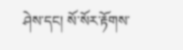ཤེས་དང། སོ་སོར་རྟོགས་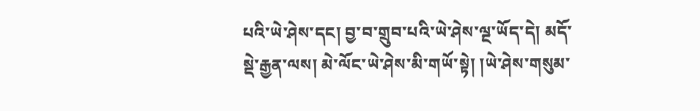པའི་ཡེ་ཤེས་དང། བྱ་བ་གྲུབ་པའི་ཡེ་ཤེས་ལྔ་ཡོད་དེ། མདོ་སྡེ་རྒྱན་ལས། མེ་ལོང་ཡེ་ཤེས་མི་གཡོ་སྟེ། །ཡེ་ཤེས་གསུམ་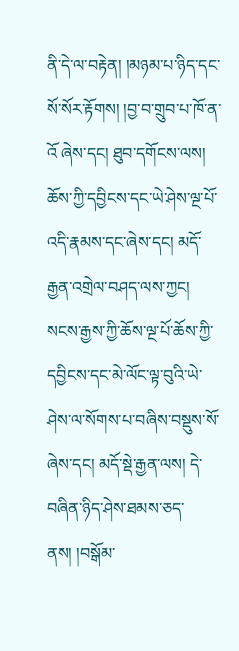ནི་དེ་ལ་བརྟེན། །མཉམ་པ་ཉིད་དང་སོ་སོར་རྟོགས། །བྱ་བ་གྲུབ་པ་ཁོ་ན་འོ ཞེས་དང། ཐུབ་དགོངས་ལས། ཆོས་ཀྱི་དབྱིངས་དང་ཡེ་ཤེས་ལྔ་པོ་འདི་རྣམས་དང་ཞེས་དང། མདོ་རྒྱན་འགྲེལ་བཤད་ལས་ཀྱང། སངས་རྒྱས་ཀྱི་ཆོས་ལྔ་པོ་ཆོས་ཀྱི་དབྱིངས་དང་མེ་ལོང་ལྟ་བུའི་ཡེ་ཤེས་ལ་སོགས་པ་བཞིས་བསྡུས་སོ་ཞེས་དང། མདོ་སྡེ་རྒྱན་ལས། དེ་བཞིན་ཉིད་ཤེས་ཐམས་ཅད་ནས། །བསྒོམ་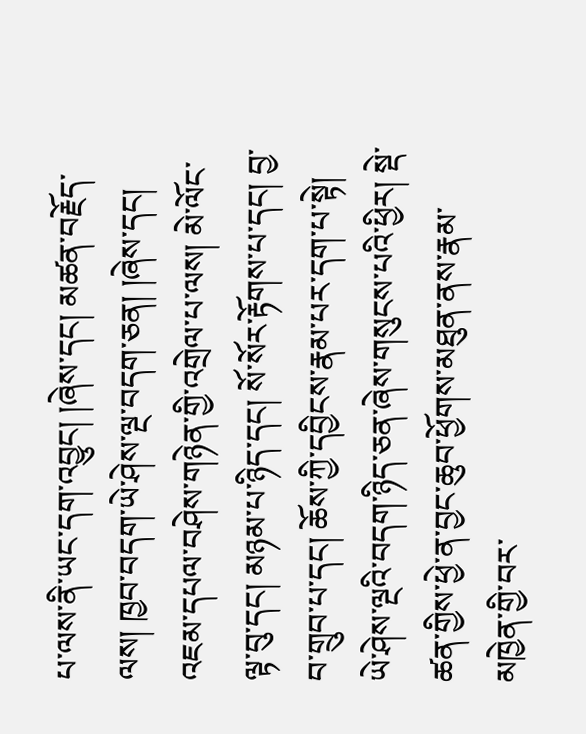པ་ལས་ནི་ཡང་དག་འབྱུང། །ཞེས་དང། མཚན་བརྗོད་ལས། ཁྱབ་བདག་ཡེ་ཤེས་ལྔ་བདག་ཅན། །ཞེས་དང། འཇམ་དཔལ་བཤེས་གཉེན་གྱི་འགྲེལ་པ་ལས། མེ་ལོང་ལྟ་བུ་དང། མཉམ་པ་ཉིད་དང། སོ་སོར་རྟོགས་པ་དང། བྱ་བ་གྲུབ་པ་དང། ཆོས་ཀྱི་དབྱིངས་རྣམ་པར་དག་པ་སྟེ། ཡེ་ཤེས་ལྔའི་བདག་ཉིད་ཅན་ཞེས་གསུངས་པའི་ཕྱིར། སྡེ་ཚན་གྱིས་ཕྱེ་ན་བྱང་ཆུབ་ཕྱོགས་མཐུན་ནས་རྣམ་མཁྱེན་གྱི་བར་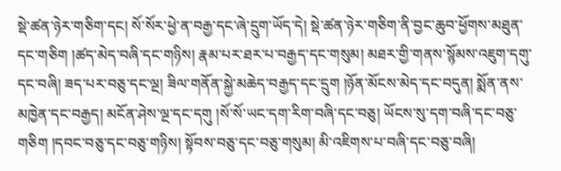སྡེ་ཚན་ཉེར་གཅིག་དང། སོ་སོར་ཕྱེ་ན་བརྒྱ་དང་ཞེ་དྲུག་ཡོད་དེ། སྡེ་ཚན་ཉེར་གཅིག་ནི་བྱང་ཆུབ་ཕྱོགས་མཐུན་དང་གཅིག །ཚད་མེད་བཞི་དང་གཉིས། རྣམ་པར་ཐར་པ་བརྒྱད་དང་གསུམ། མཐར་གྱི་གནས་སྙོམས་འཇུག་དགུ་དང་བཞི། ཟད་པར་བཅུ་དང་ལྔ། ཟིལ་གནོན་སྐྱེ་མཆེད་བརྒྱད་དང་དྲུག །ཉོན་མོངས་མེད་དང་བདུན། སྨོན་ནས་མཁྱེན་དང་བརྒྱད། མངོན་ཤེས་ལྔ་དང་དགུ །སོ་སོ་ཡང་དག་རིག་བཞི་དང་བཅུ། ཡོངས་སུ་དག་བཞི་དང་བཅུ་གཅིག །དབང་བཅུ་དང་བཅུ་གཉིས། སྟོབས་བཅུ་དང་བཅུ་གསུམ། མི་འཇིགས་པ་བཞི་དང་བཅུ་བཞི།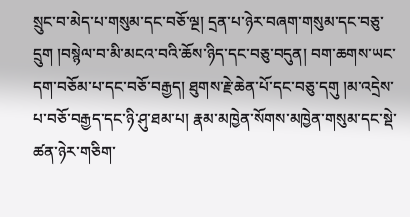སྲུང་བ་མེད་པ་གསུམ་དང་བཅོ་ལྔ། དྲན་པ་ཉེར་བཞག་གསུམ་དང་བཅུ་དྲུག །བསྙེལ་བ་མི་མངའ་བའི་ཆོས་ཉིད་དང་བཅུ་བདུན། བག་ཆགས་ཡང་དག་བཅོམ་པ་དང་བཅོ་བརྒྱད། ཐུགས་རྗེ་ཆེན་པོ་དང་བཅུ་དགུ །མ་འདྲེས་པ་བཅོ་བརྒྱད་དང་ཉི་ཤུ་ཐམ་པ། རྣམ་མཁྱེན་སོགས་མཁྱེན་གསུམ་དང་སྡེ་ཚན་ཉེར་གཅིག་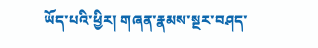ཡོད་པའི་ཕྱིར། གཞན་རྣམས་སྔར་བཤད་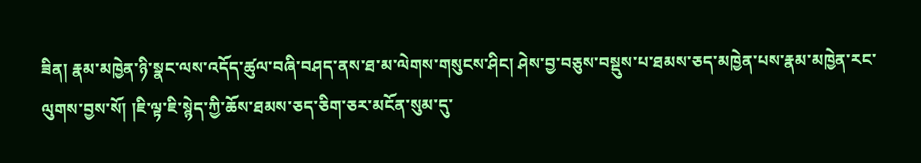ཟིན། རྣམ་མཁྱེན་ཉི་སྣང་ལས་འདོད་ཚུལ་བཞི་བཤད་ནས་ཐ་མ་ལེགས་གསུངས་ཤིང། ཤེས་བྱ་བཅུས་བསྡུས་པ་ཐམས་ཅད་མཁྱེན་པས་རྣམ་མཁྱེན་རང་ལུགས་བྱས་སོ། །ཇི་ལྟ་ཇི་སྙེད་ཀྱི་ཆོས་ཐམས་ཅད་ཅིག་ཅར་མངོན་སུམ་དུ་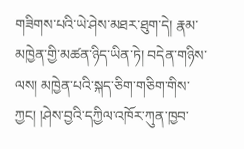གཟིགས་པའི་ཡེ་ཤེས་མཐར་ཐུག་དེ། རྣམ་མཁྱེན་གྱི་མཚན་ཉིད་ཡིན་ཏེ། བདེན་གཉིས་ལས། མཁྱེན་པའི་སྐད་ཅིག་གཅིག་གིས་ཀྱང། །ཤེས་བྱའི་དཀྱིལ་འཁོར་ཀུན་ཁྱབ་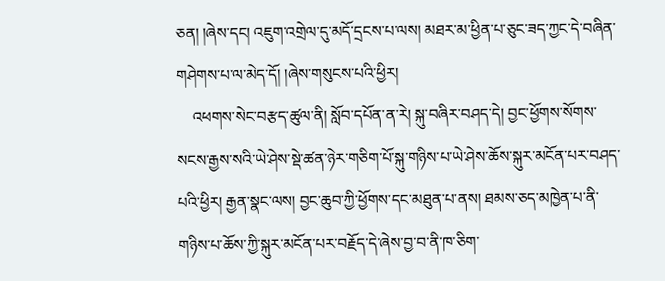ཅན། །ཞེས་དང། འཇུག་འགྲེལ་དུ་མདོ་དྲངས་པ་ལས། མཐར་མ་ཕྱིན་པ་ཅུང་ཟད་ཀྱང་དེ་བཞིན་གཤེགས་པ་ལ་མེད་དོ། །ཞེས་གསུངས་པའི་ཕྱིར།
    འཕགས་སེང་བརྩད་ཚུལ་ནི། སློབ་དཔོན་ན་རེ། སྐུ་བཞིར་བཤད་དེ། བྱང་ཕྱོགས་སོགས་སངས་རྒྱས་སའི་ཡེ་ཤེས་སྡེ་ཚན་ཉེར་གཅིག་པོ་སྐུ་གཉིས་པ་ཡེ་ཤེས་ཆོས་སྐུར་མངོན་པར་བཤད་པའི་ཕྱིར། རྒྱན་སྣང་ལས། བྱང་ཆུབ་ཀྱི་ཕྱོགས་དང་མཐུན་པ་ནས། ཐམས་ཅད་མཁྱེན་པ་ནི་གཉིས་པ་ཆོས་ཀྱི་སྐུར་མངོན་པར་བརྗོད་དེ་ཞེས་བྱ་བ་ནི་ཁ་ཅིག་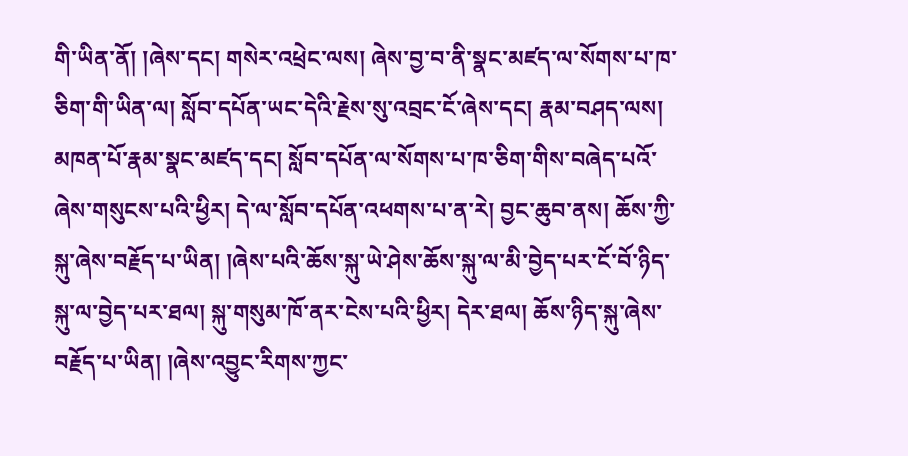གི་ཡིན་ནོ། །ཞེས་དང། གསེར་འཕྲེང་ལས། ཞེས་བྱ་བ་ནི་སྣང་མཛད་ལ་སོགས་པ་ཁ་ཅིག་གི་ཡིན་ལ། སློབ་དཔོན་ཡང་དེའི་རྗེས་སུ་འབྲང་ངོ་ཞེས་དང། རྣམ་བཤད་ལས། མཁན་པོ་རྣམ་སྣང་མཛད་དང། སློབ་དཔོན་ལ་སོགས་པ་ཁ་ཅིག་གིས་བཞེད་པའོ་ཞེས་གསུངས་པའི་ཕྱིར། དེ་ལ་སློབ་དཔོན་འཕགས་པ་ན་རེ། བྱང་ཆུབ་ནས། ཆོས་ཀྱི་སྐུ་ཞེས་བརྗོད་པ་ཡིན། །ཞེས་པའི་ཆོས་སྐུ་ཡེ་ཤེས་ཆོས་སྐུ་ལ་མི་བྱེད་པར་ངོ་བོ་ཉིད་སྐུ་ལ་བྱེད་པར་ཐལ། སྐུ་གསུམ་ཁོ་ནར་ངེས་པའི་ཕྱིར། དེར་ཐལ། ཆོས་ཉིད་སྐུ་ཞེས་བརྗོད་པ་ཡིན། །ཞེས་འབྱུང་རིགས་ཀྱང་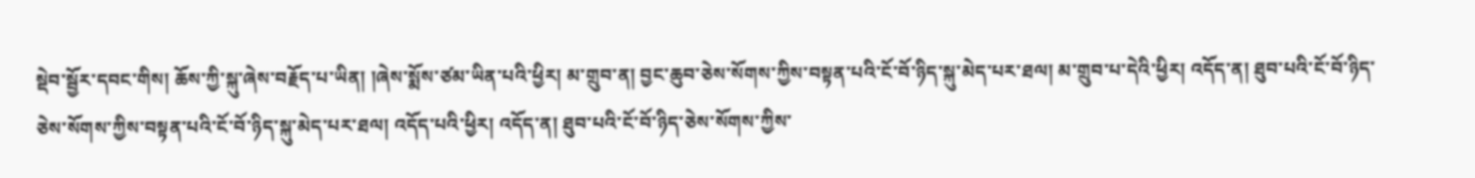སྡེབ་སྦྱོར་དབང་གིས། ཆོས་ཀྱི་སྐུ་ཞེས་བརྗོད་པ་ཡིན། །ཞེས་སྨོས་ཙམ་ཡིན་པའི་ཕྱིར། མ་གྲུབ་ན། བྱང་ཆུབ་ཅེས་སོགས་ཀྱིས་བསྟན་པའི་ངོ་བོ་ཉིད་སྐུ་མེད་པར་ཐལ། མ་གྲུབ་པ་དེའི་ཕྱིར། འདོད་ན། ཐུབ་པའི་ངོ་བོ་ཉིད་ཅེས་སོགས་ཀྱིས་བསྟན་པའི་ངོ་བོ་ཉིད་སྐུ་མེད་པར་ཐལ། འདོད་པའི་ཕྱིར། འདོད་ན། ཐུབ་པའི་ངོ་བོ་ཉིད་ཅེས་སོགས་ཀྱིས་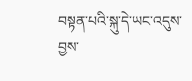བསྟན་པའི་སྐུ་དེ་ཡང་འདུས་བྱས་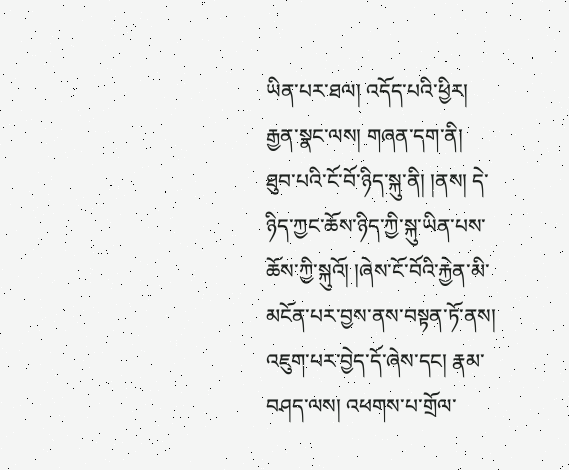ཡིན་པར་ཐལ། འདོད་པའི་ཕྱིར། རྒྱན་སྣང་ལས། གཞན་དག་ནི། ཐུབ་པའི་ངོ་བོ་ཉིད་སྐུ་ནི། །ནས། དེ་ཉིད་ཀྱང་ཆོས་ཉིད་ཀྱི་སྐུ་ཡིན་པས་ཆོས་ཀྱི་སྐུའོ། །ཞེས་ངོ་བོའི་རྐྱེན་མི་མངོན་པར་བྱས་ནས་བསྟན་ཏོ་ནས། འཇུག་པར་བྱེད་དོ་ཞེས་དང། རྣམ་བཤད་ལས། འཕགས་པ་གྲོལ་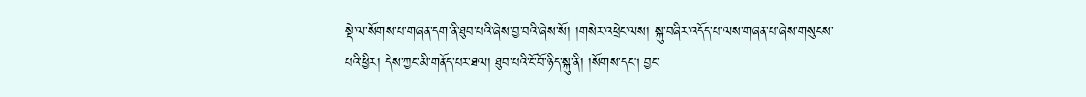སྡེ་ལ་སོགས་པ་གཞན་དག་ནི་ཐུབ་པའི་ཞེས་བྱ་བའི་ཞེས་སོ། །གསེར་འཕྲེང་ལས། སྐུ་བཞིར་འདོད་པ་ལས་གཞན་པ་ཞེས་གསུངས་པའི་ཕྱིར། དེས་ཀྱང་མི་གནོད་པར་ཐལ། ཐུབ་པའི་ངོ་བོ་ཉིད་སྐུ་ནི། །སོགས་དང། བྱང་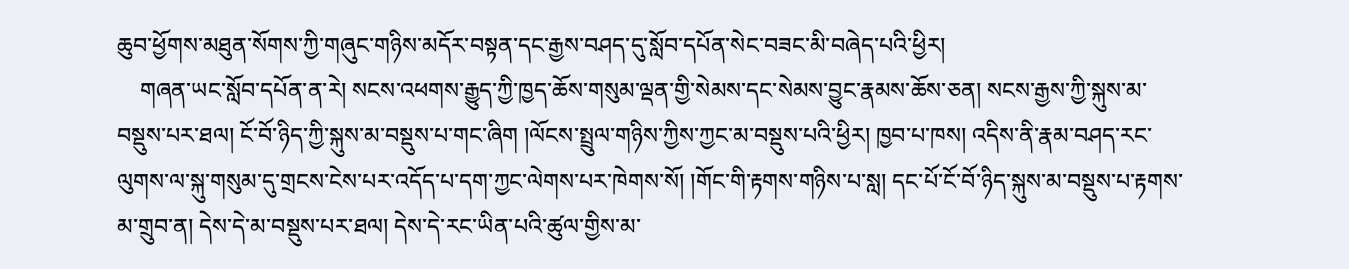ཆུབ་ཕྱོགས་མཐུན་སོགས་ཀྱི་གཞུང་གཉིས་མདོར་བསྟན་དང་རྒྱས་བཤད་དུ་སློབ་དཔོན་སེང་བཟང་མི་བཞེད་པའི་ཕྱིར།
    གཞན་ཡང་སློབ་དཔོན་ན་རེ། སངས་འཕགས་རྒྱུད་ཀྱི་ཁྱད་ཆོས་གསུམ་ལྡན་གྱི་སེམས་དང་སེམས་བྱུང་རྣམས་ཆོས་ཅན། སངས་རྒྱས་ཀྱི་སྐུས་མ་བསྡུས་པར་ཐལ། ངོ་བོ་ཉིད་ཀྱི་སྐུས་མ་བསྡུས་པ་གང་ཞིག །ལོངས་སྤྲུལ་གཉིས་ཀྱིས་ཀྱང་མ་བསྡུས་པའི་ཕྱིར། ཁྱབ་པ་ཁས། འདིས་ནི་རྣམ་བཤད་རང་ལུགས་ལ་སྐུ་གསུམ་དུ་གྲངས་ངེས་པར་འདོད་པ་དག་ཀྱང་ལེགས་པར་ཁེགས་སོ། །གོང་གི་རྟགས་གཉིས་པ་སླ། དང་པོ་ངོ་བོ་ཉིད་སྐུས་མ་བསྡུས་པ་རྟགས་མ་གྲུབ་ན། དེས་དེ་མ་བསྡུས་པར་ཐལ། དེས་དེ་རང་ཡིན་པའི་ཚུལ་གྱིས་མ་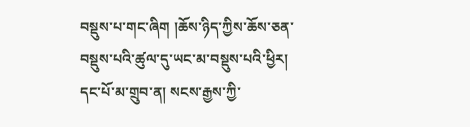བསྡུས་པ་གང་ཞིག །ཆོས་ཉིད་ཀྱིས་ཆོས་ཅན་བསྡུས་པའི་ཚུལ་དུ་ཡང་མ་བསྡུས་པའི་ཕྱིར། དང་པོ་མ་གྲུབ་ན། སངས་རྒྱས་ཀྱི་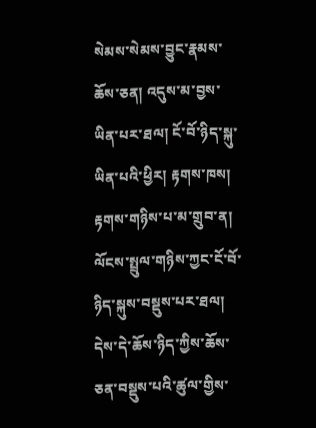སེམས་སེམས་བྱུང་རྣམས་ཆོས་ཅན། འདུས་མ་བྱས་ཡིན་པར་ཐལ། ངོ་བོ་ཉིད་སྐུ་ཡིན་པའི་ཕྱིར། རྟགས་ཁས། རྟགས་གཉིས་པ་མ་གྲུབ་ན། ལོངས་སྤྲུལ་གཉིས་ཀྱང་ངོ་བོ་ཉིད་སྐུས་བསྡུས་པར་ཐལ། དེས་དེ་ཆོས་ཉིད་ཀྱིས་ཆོས་ཅན་བསྡུས་པའི་ཚུལ་གྱིས་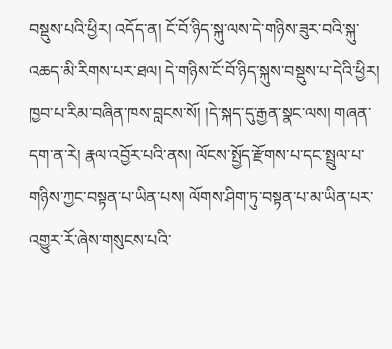བསྡུས་པའི་ཕྱིར། འདོད་ན། ངོ་བོ་ཉིད་སྐུ་ལས་དེ་གཉིས་ཟུར་བའི་སྐུ་འཆད་མི་རིགས་པར་ཐལ། དེ་གཉིས་ངོ་བོ་ཉིད་སྐུས་བསྡུས་པ་དེའི་ཕྱིར། ཁྱབ་པ་རིམ་བཞིན་ཁས་བླངས་སོ། །དེ་སྐད་དུ་རྒྱན་སྣང་ལས། གཞན་དག་ན་རེ། རྣལ་འབྱོར་པའི་ནས། ལོངས་སྤྱོད་རྫོགས་པ་དང་སྤྲུལ་པ་གཉིས་ཀྱང་བསྟན་པ་ཡིན་པས། ལོགས་ཤིག་ཏུ་བསྟན་པ་མ་ཡིན་པར་འགྱུར་རོ་ཞེས་གསུངས་པའི་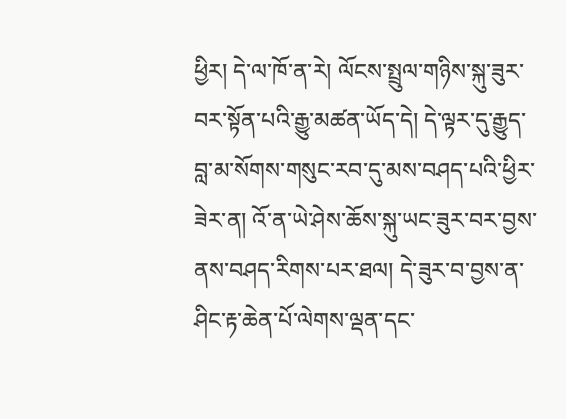ཕྱིར། དེ་ལ་ཁོ་ན་རེ། ལོངས་སྤྲུལ་གཉིས་སྐུ་ཟུར་བར་སྟོན་པའི་རྒྱུ་མཚན་ཡོད་དེ། དེ་ལྟར་དུ་རྒྱུད་བླ་མ་སོགས་གསུང་རབ་དུ་མས་བཤད་པའི་ཕྱིར་ཟེར་ན། འོ་ན་ཡེ་ཤེས་ཆོས་སྐུ་ཡང་ཟུར་བར་བྱས་ནས་བཤད་རིགས་པར་ཐལ། དེ་ཟུར་བ་བྱས་ན་ཤིང་རྟ་ཆེན་པོ་ལེགས་ལྡན་དང་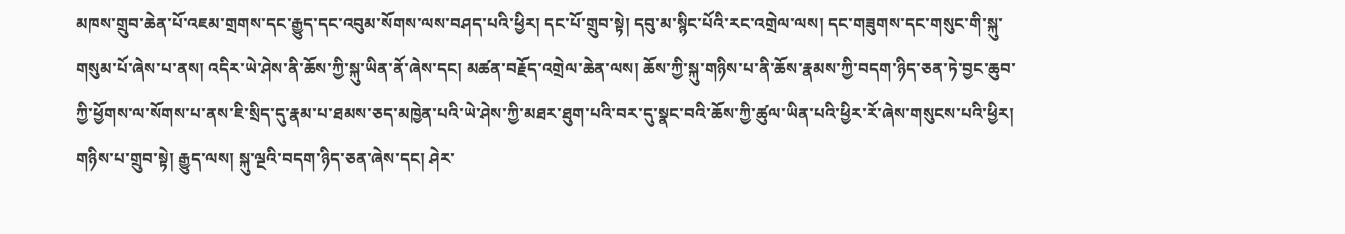མཁས་གྲུབ་ཆེན་པོ་འཇམ་གྲགས་དང་རྒྱུད་དང་འབུམ་སོགས་ལས་བཤད་པའི་ཕྱིར། དང་པོ་གྲུབ་སྟེ། དབུ་མ་སྙིང་པོའི་རང་འགྲེལ་ལས། དང་གཟུགས་དང་གསུང་གི་སྐུ་གསུམ་པོ་ཞེས་པ་ནས། འདིར་ཡེ་ཤེས་ནི་ཆོས་ཀྱི་སྐུ་ཡིན་ནོ་ཞེས་དང། མཚན་བརྗོད་འགྲེལ་ཆེན་ལས། ཆོས་ཀྱི་སྐུ་གཉིས་པ་ནི་ཆོས་རྣམས་ཀྱི་བདག་ཉིད་ཅན་ཏེ་བྱང་ཆུབ་ཀྱི་ཕྱོགས་ལ་སོགས་པ་ནས་ཇི་སྲིད་དུ་རྣམ་པ་ཐམས་ཅད་མཁྱེན་པའི་ཡེ་ཤེས་ཀྱི་མཐར་ཐུག་པའི་བར་དུ་སྣང་བའི་ཆོས་ཀྱི་ཚུལ་ཡིན་པའི་ཕྱིར་རོ་ཞེས་གསུངས་པའི་ཕྱིར། གཉིས་པ་གྲུབ་སྟེ། རྒྱུད་ལས། སྐུ་ལྔའི་བདག་ཉིད་ཅན་ཞེས་དང། ཤེར་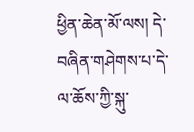ཕྱིན་ཆེན་མོ་ལས། དེ་བཞིན་གཤེགས་པ་དེ་ལ་ཆོས་ཀྱི་སྐུ་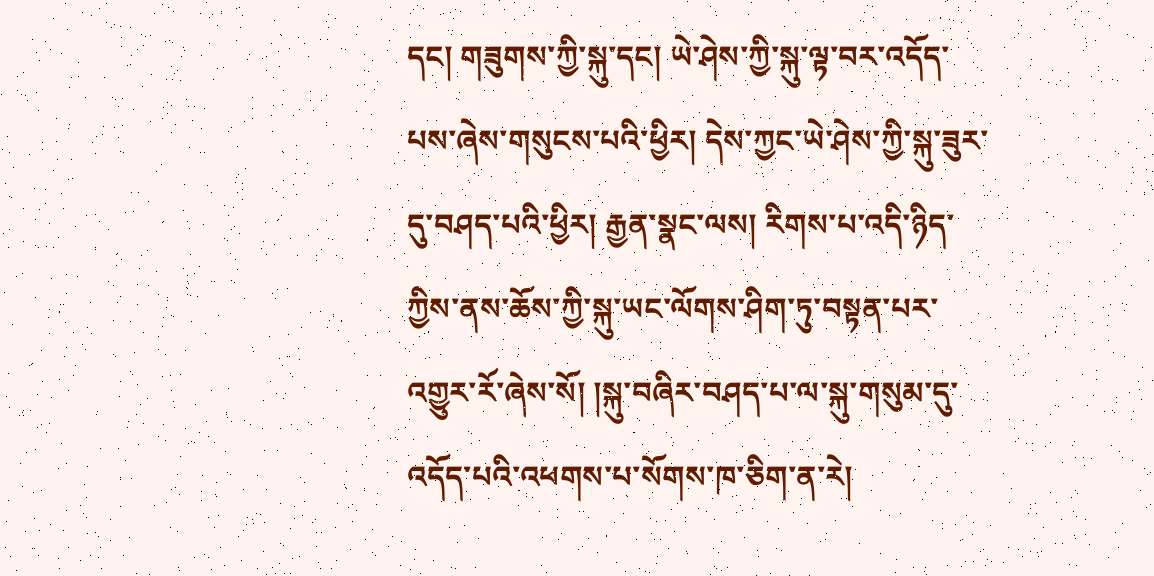དང། གཟུགས་ཀྱི་སྐུ་དང། ཡེ་ཤེས་ཀྱི་སྐུ་ལྟ་བར་འདོད་པས་ཞེས་གསུངས་པའི་ཕྱིར། དེས་ཀྱང་ཡེ་ཤེས་ཀྱི་སྐུ་ཟུར་དུ་བཤད་པའི་ཕྱིར། རྒྱན་སྣང་ལས། རིགས་པ་འདི་ཉིད་ཀྱིས་ནས་ཆོས་ཀྱི་སྐུ་ཡང་ལོགས་ཤིག་ཏུ་བསྟན་པར་འགྱུར་རོ་ཞེས་སོ། །སྐུ་བཞིར་བཤད་པ་ལ་སྐུ་གསུམ་དུ་འདོད་པའི་འཕགས་པ་སོགས་ཁ་ཅིག་ན་རེ།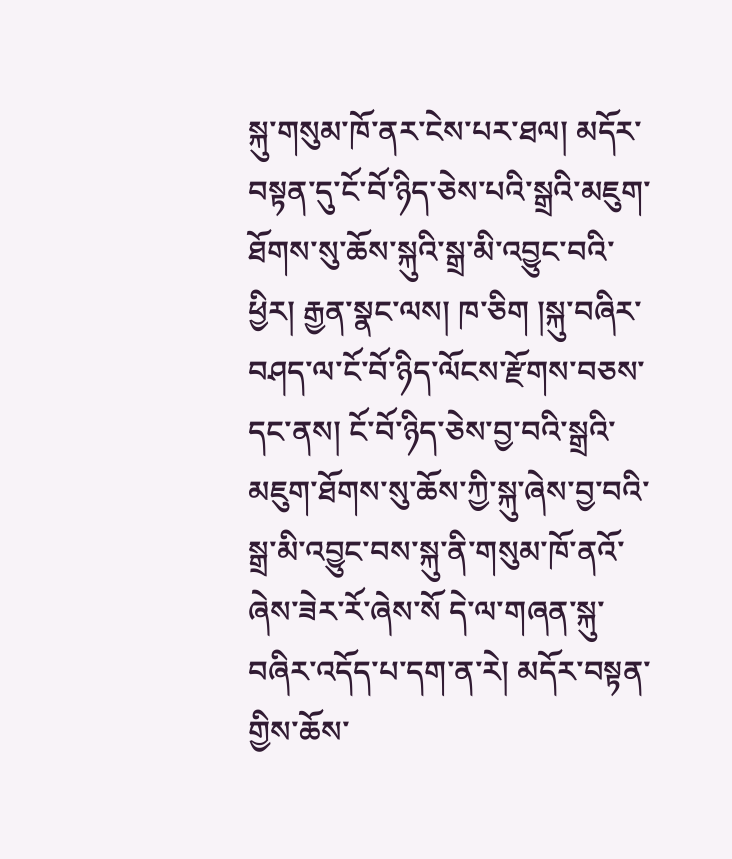སྐུ་གསུམ་ཁོ་ནར་ངེས་པར་ཐལ། མདོར་བསྟན་དུ་ངོ་བོ་ཉིད་ཅེས་པའི་སྒྲའི་མཇུག་ཐོགས་སུ་ཆོས་སྐུའི་སྒྲ་མི་འབྱུང་བའི་ཕྱིར། རྒྱན་སྣང་ལས། ཁ་ཅིག །སྐུ་བཞིར་བཤད་ལ་ངོ་བོ་ཉིད་ལོངས་རྫོགས་བཅས་དང་ནས། ངོ་བོ་ཉིད་ཅེས་བྱ་བའི་སྒྲའི་མཇུག་ཐོགས་སུ་ཆོས་ཀྱི་སྐུ་ཞེས་བྱ་བའི་སྒྲ་མི་འབྱུང་བས་སྐུ་ནི་གསུམ་ཁོ་ནའོ་ཞེས་ཟེར་རོ་ཞེས་སོ དེ་ལ་གཞན་སྐུ་བཞིར་འདོད་པ་དག་ན་རེ། མདོར་བསྟན་གྱིས་ཆོས་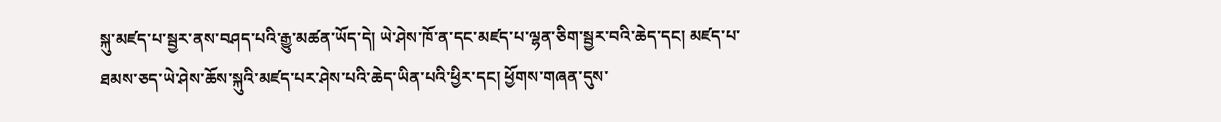སྐུ་མཛད་པ་སྦྱར་ནས་བཤད་པའི་རྒྱུ་མཚན་ཡོད་དེ། ཡེ་ཤེས་ཁོ་ན་དང་མཛད་པ་ལྷན་ཅིག་སྦྱར་བའི་ཆེད་དང། མཛད་པ་ཐམས་ཅད་ཡེ་ཤེས་ཆོས་སྐུའི་མཛད་པར་ཤེས་པའི་ཆེད་ཡིན་པའི་ཕྱིར་དང། ཕྱོགས་གཞན་དུས་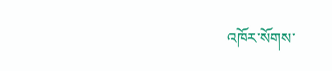འཁོར་སོགས་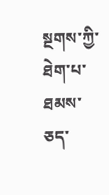སྔགས་ཀྱི་ཐེག་པ་ཐམས་ཅད་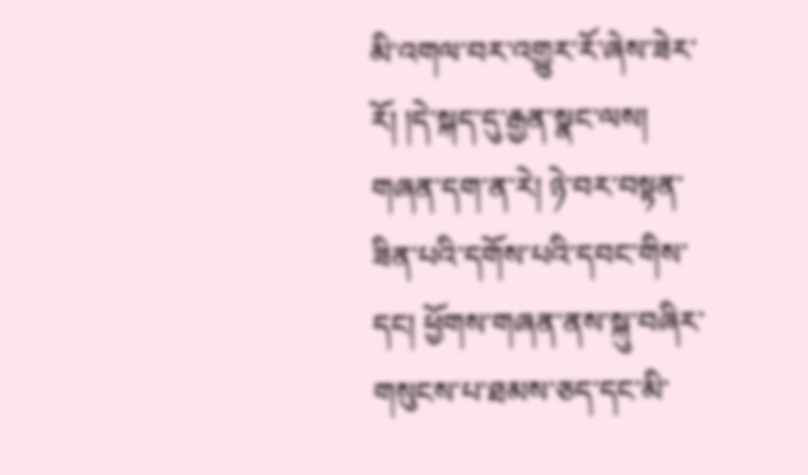མི་འགལ་བར་འགྱུར་རོ་ཞེས་ཟེར་རོ། །དེ་སྐད་དུ་རྒྱན་སྣང་ལས། གཞན་དག་ན་རེ། ཉེ་བར་བསྟན་ཟིན་པའི་དགོས་པའི་དབང་གིས་དང། ཕྱོགས་གཞན་ནས་སྐུ་བཞིར་གསུངས་པ་ཐམས་ཅད་དང་མི་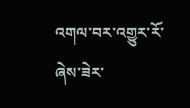འགལ་བར་འགྱུར་རོ་ཞེས་ཟེར་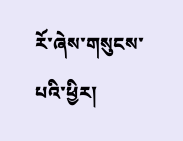རོ་ཞེས་གསུངས་པའི་ཕྱིར།